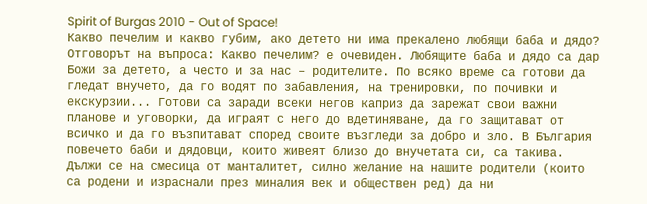Spirit of Burgas 2010 - Out of Space!
Какво печелим и какво губим, ако детето ни има прекалено любящи баба и дядо?
Отговорът на въпроса: Какво печелим? е очевиден. Любящите баба и дядо са дар Божи за детето, а често и за нас – родителите. По всяко време са готови да гледат внучето, да го водят по забавления, на тренировки, по почивки и екскурзии... Готови са заради всеки негов каприз да зарежат свои важни планове и уговорки, да играят с него до вдетиняване, да го защитават от всичко и да го възпитават според своите възгледи за добро и зло. В България повечето баби и дядовци, които живеят близо до внучетата си, са такива. Дължи се на смесица от манталитет, силно желание на нашите родители (които са родени и израснали през миналия век и обществен ред) да ни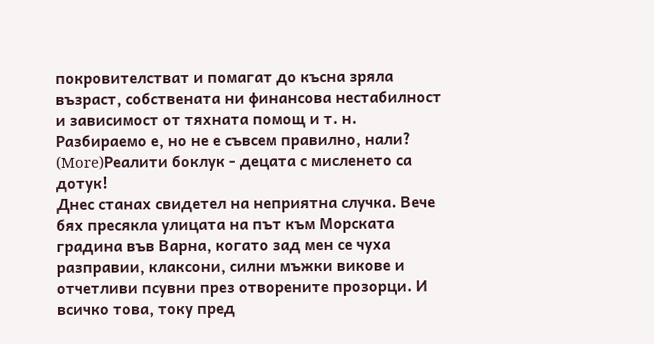покровителстват и помагат до късна зряла възраст, собствената ни финансова нестабилност и зависимост от тяхната помощ и т. н.
Разбираемо е, но не е съвсем правилно, нали? (More)Реалити боклук - децата с мисленето са дотук!
Днес станах свидетел на неприятна случка. Вече бях пресякла улицата на път към Морската градина във Варна, когато зад мен се чуха разправии, клаксони, силни мъжки викове и отчетливи псувни през отворените прозорци. И всичко това, току пред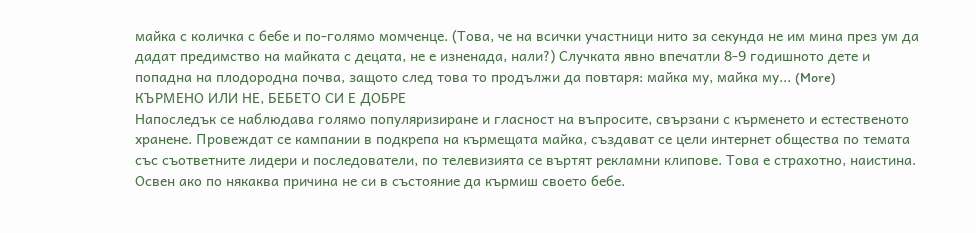майка с количка с бебе и по-голямо момченце. (Това, че на всички участници нито за секунда не им мина през ум да дадат предимство на майката с децата, не е изненада, нали?) Случката явно впечатли 8-9 годишното дете и попадна на плодородна почва, защото след това то продължи да повтаря: майка му, майка му... (More)
КЪРМЕНО ИЛИ НЕ, БЕБЕТО СИ Е ДОБРЕ
Напоследък се наблюдава голямо популяризиране и гласност на въпросите, свързани с кърменето и естественото хранене. Провеждат се кампании в подкрепа на кърмещата майка, създават се цели интернет общества по темата със съответните лидери и последователи, по телевизията се въртят рекламни клипове. Това е страхотно, наистина.
Освен ако по някаква причина не си в състояние да кърмиш своето бебе.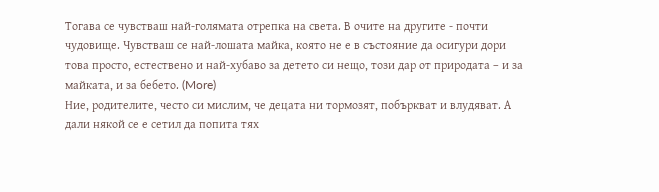Тогава се чувстваш най-голямата отрепка на света. В очите на другите - почти чудовище. Чувстваш се най-лошата майка, която не е в състояние да осигури дори това просто, естествено и най-хубаво за детето си нещо, този дар от природата – и за майката, и за бебето. (More)
Ние, родителите, често си мислим, че децата ни тормозят, побъркват и влудяват. А дали някой се е сетил да попита тях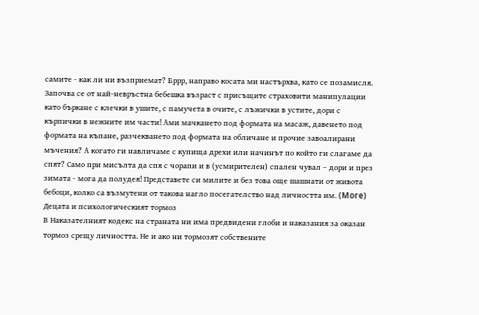самите - как ли ни възприемат? Бррр, направо косата ми настърхва, като се позамисля.
Започва се от най-невръстна бебешка възраст с присъщите страховити манипулации като бъркане с клечки в ушите, с памучета в очите, с лъжички в устите, дори с кърпички в нежните им части! Ами мачкането под формата на масаж, давенето под формата на къпане, разчекването под формата на обличане и прочие завоалирани мъчения? А когато ги навличаме с купища дрехи или начинът по който ги слагаме да спят? Само при мисълта да спя с чорапи и в (усмирителен) спален чувал – дори и през зимата - мога да полудея! Представете си милите и без това още шашнати от живота бебоци, колко са възмутени от такова нагло посегателство над личността им. (More)
Децата и психологическият тормоз
В Наказателният кодекс на страната ни има предвидени глоби и наказания за оказан тормоз срещу личността. Не и ако ни тормозят собствените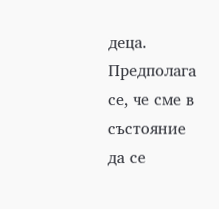деца. Предполага се, че сме в състояние да се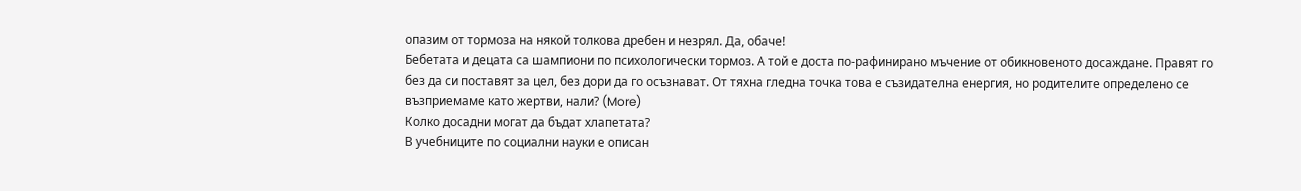опазим от тормоза на някой толкова дребен и незрял. Да, обаче!
Бебетата и децата са шампиони по психологически тормоз. А той е доста по-рафинирано мъчение от обикновеното досаждане. Правят го без да си поставят за цел, без дори да го осъзнават. От тяхна гледна точка това е съзидателна енергия, но родителите определено се възприемаме като жертви, нали? (More)
Колко досадни могат да бъдат хлапетата?
В учебниците по социални науки е описан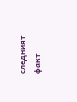следният факт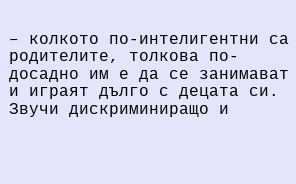– колкото по-интелигентни са родителите, толкова по-досадно им е да се занимават и играят дълго с децата си. Звучи дискриминиращо и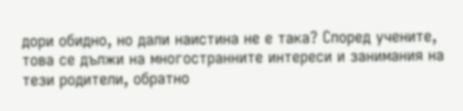дори обидно, но дали наистина не е така? Според учените, това се дължи на многостранните интереси и занимания на тези родители, обратно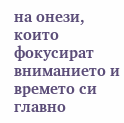на онези, които фокусират вниманието и времето си главно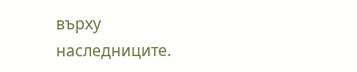върху наследниците.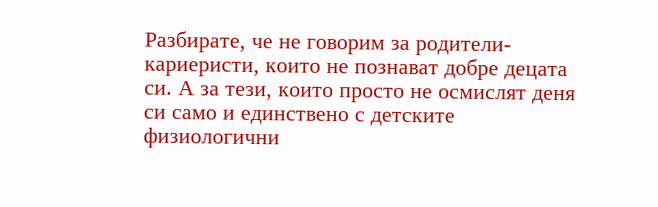Разбирате, че не говорим за родители-кариеристи, които не познават добре децата си. А за тези, които просто не осмислят деня си само и единствено с детските физиологични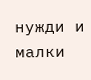нужди и малки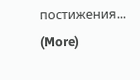постижения... (More)